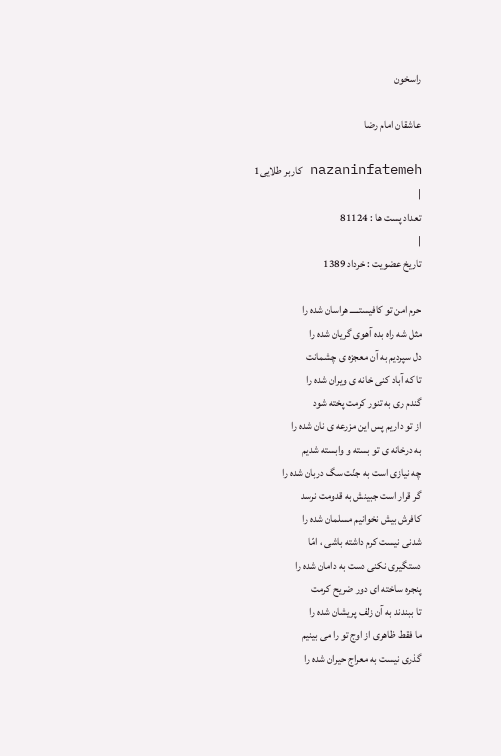راسخون

عاشقان امام رضا

nazaninfatemeh کاربر طلایی1
|
تعداد پست ها : 81124
|
تاریخ عضویت : خرداد 1389

حرم امن تو کافيستـــــ هراسان شده را
مثل شه راه بده آهوی گریان شده را
دل سپردیم به آن معجزه ی چشمانت
تا که آباد کنی خانه ی ویران شده را
گندم ری به تنور کرمت پخته شود
از تو داریم پس این مزرعه ی نان شده را
به درخانه ی تو بسته و وابسته شدیم
چه نیازی است به جنّت سگ دربان شده را
گر قرار است جبینش به قدومت نرسد
کافرش بیش نخوانیم مسلمان شده را
شدنی نیست کرم داشته باشی ، امّا
دستگیری نکنی دست به دامان شده را
پنجره ساخته ای دور ضریح کرمت
تا ببندند به آن زلف پریشان شده را
ما فقط ظاهری از اوج تو را می بینیم
گذری نیست به معراج حیران شده را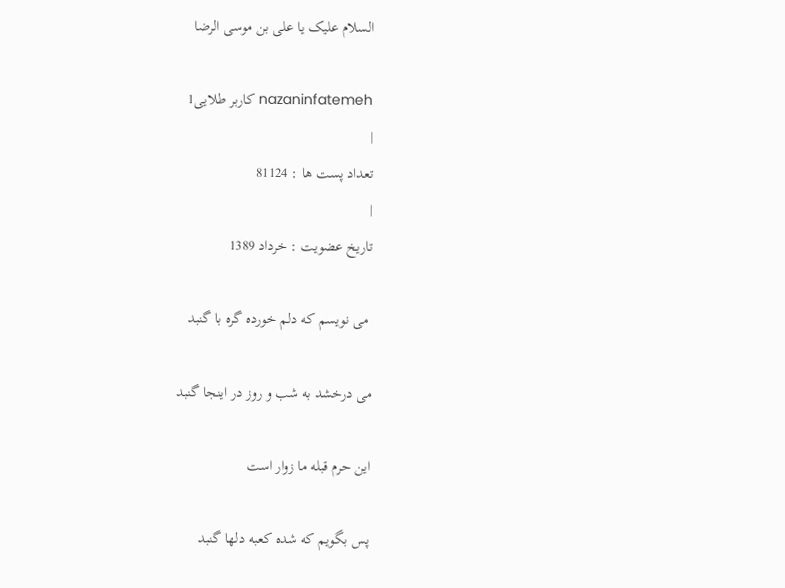السلام علیک یا علی بن موسی الرضا

nazaninfatemeh کاربر طلایی1
|
تعداد پست ها : 81124
|
تاریخ عضویت : خرداد 1389

 می نویسم که دلم خورده گره با گنبد

می درخشد به شب و روز در اینجا گنبد

این حرم قبله ما زوار است

پس بگویم که شده کعبه دلها گنبد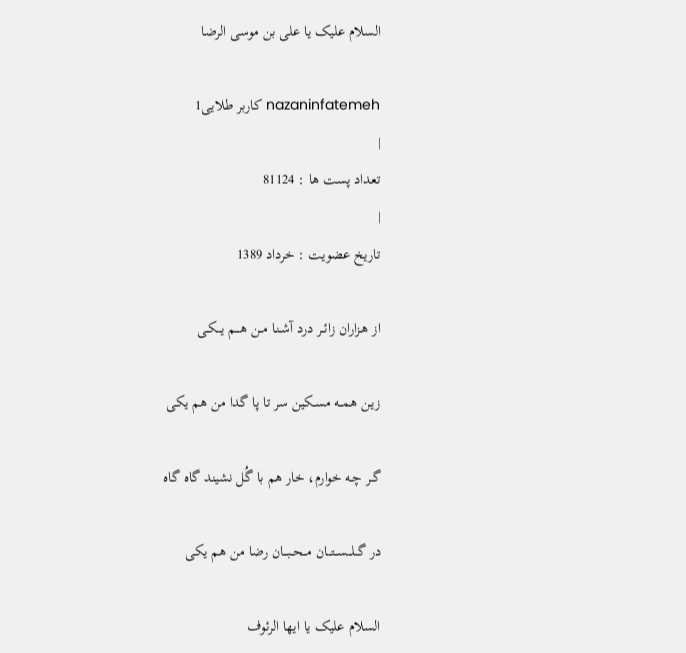السلام علیک یا علی بن موسی الرضا

nazaninfatemeh کاربر طلایی1
|
تعداد پست ها : 81124
|
تاریخ عضویت : خرداد 1389

از هـزاران زائــر درد آشـنـا مــن هـــم یـــکـی

زیـن همــه مسـکین سر تا پا گدا من هم یکی

گــر چـه خوارم، خار هم با گُل نشیند گاه گاه

در گــلـــســتـــان مــحــبـــان رضا من هم یکی

السلام علیک یا ایها الرئوف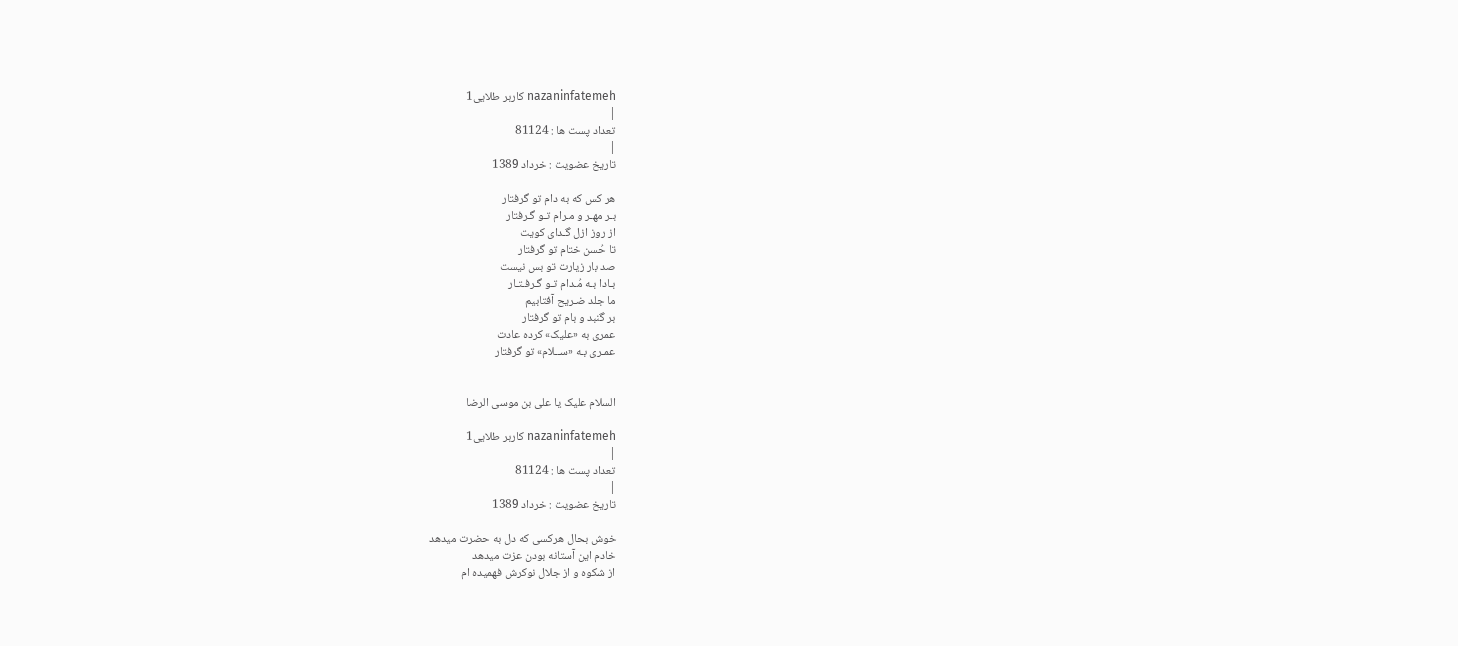nazaninfatemeh کاربر طلایی1
|
تعداد پست ها : 81124
|
تاریخ عضویت : خرداد 1389

هر کس که به دام تو گرفتار
بـر مهـر و مـرام تـو گـرفتار
از روز ازل گـدای کویت
تا حُسن ختام تو گرفتار
صد بار زیارت تو بس نیست
بـادا بـه مُـدام تـو گـرفـتـار
ما جلد ضـریح آفتابیم
بر گنبد و بام تو گرفتار
عمری به «علیک» کرده عادت
عمـری بـه «ســلام» تو گرفتار


السلام علیک یا علی بن موسی الرضا

nazaninfatemeh کاربر طلایی1
|
تعداد پست ها : 81124
|
تاریخ عضویت : خرداد 1389

خوش بحال هرکسی که دل به حضرت میدهد
خادم این آستانه بودن عزت میدهد
از شکوه و از جلال نوکرش فهمیده ام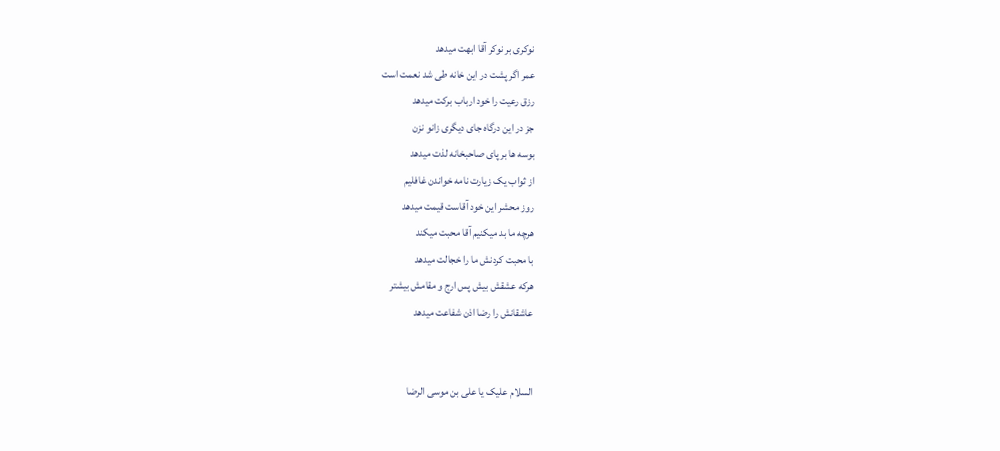نوکری بر نوکر آقا ابهت میدهد
عمر اگر پشت در این خانه طی شد نعمت است
رزق رعیت را خود ارباب برکت میدهد
جز در این درگاه جای دیگری زانو نزن
بوسه ها بر پای صاحبخانه لذت میدهد
از ثواب یک زیارت نامه خواندن غافلیم
روز محشر این خود آقاست قیمت میدهد
هرچه ما بد میکنیم آقا محبت میکند
با محبت کردنش ما را خجالت میدهد
هرکه عشقش بیش پس ارج و مقامش بیشتر
عاشقانش را رضا اذن شفاعت میدهد


السلام علیک یا علی بن موسی الرضا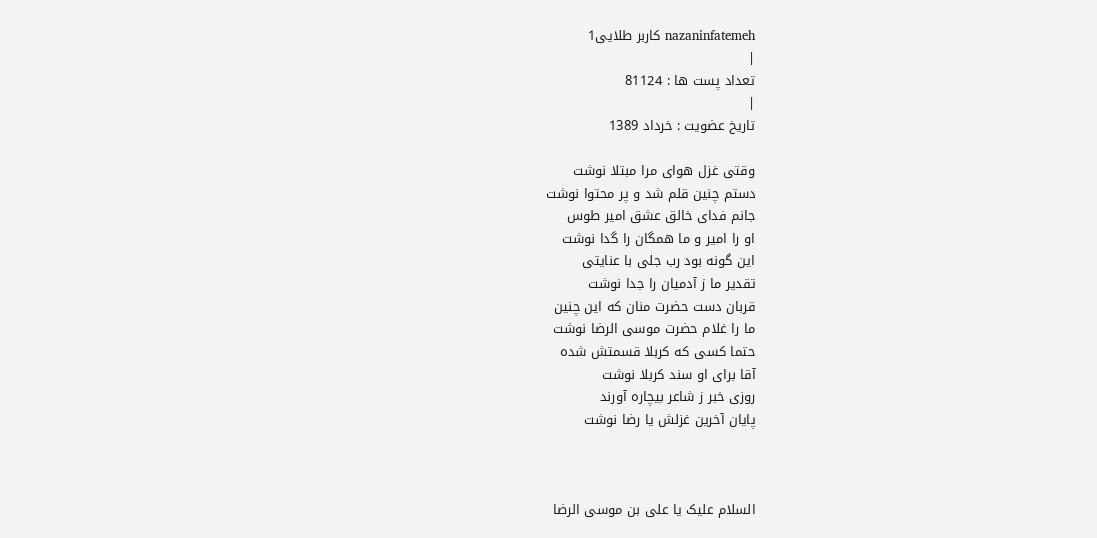nazaninfatemeh کاربر طلایی1
|
تعداد پست ها : 81124
|
تاریخ عضویت : خرداد 1389

وقتی غزل هوای مرا مبتلا نوشت
دستم چنین قلم شد و پر محتوا نوشت
جانم فدای خالق عشق امیر طوس
او را امیر و ما همگان را گدا نوشت
این گونه بود رب جلی با عنایتی
تقدیر ما ز آدمیان را جدا نوشت
قربان دست حضرت منان که این چنین
ما را غلام حضرت موسی الرضا نوشت
حتما کسی که کربلا قسمتش شده
آقا برای او سند کربلا نوشت
روزی خبر ز شاعر بیچاره آورند
پایان آخرین غزلش یا رضا نوشت



السلام علیک یا علی بن موسی الرضا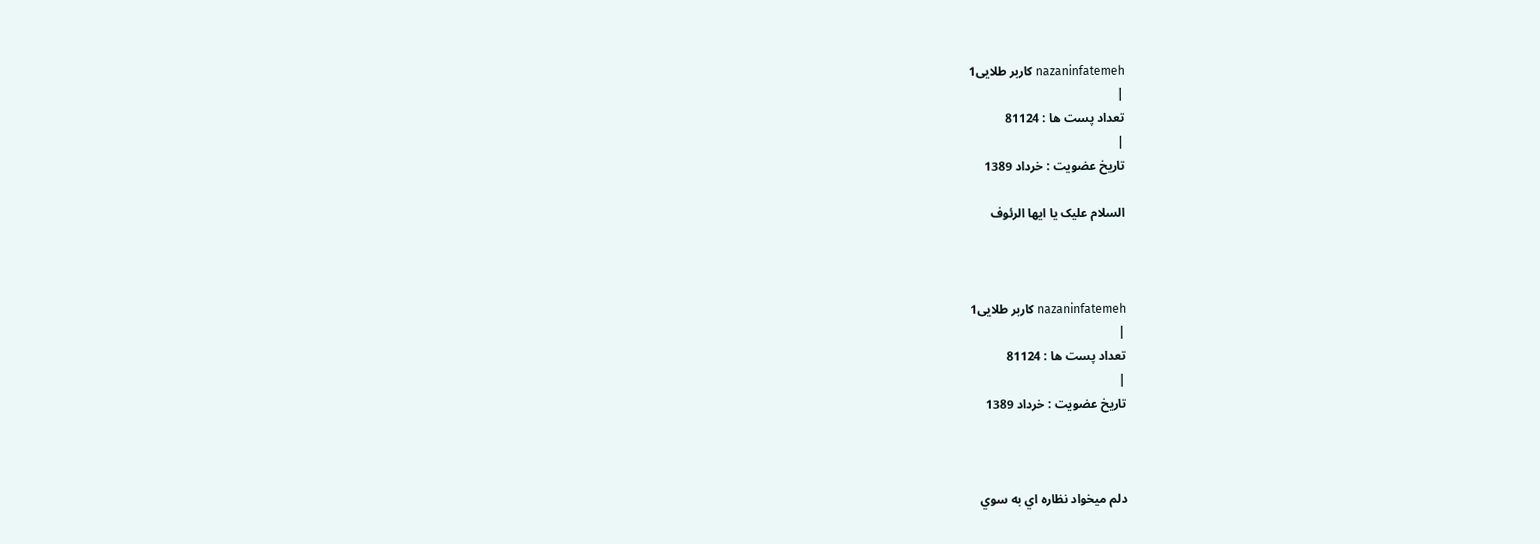nazaninfatemeh کاربر طلایی1
|
تعداد پست ها : 81124
|
تاریخ عضویت : خرداد 1389

السلام علیک یا ایها الرئوف



nazaninfatemeh کاربر طلایی1
|
تعداد پست ها : 81124
|
تاریخ عضویت : خرداد 1389



دلم ميخواد نظاره اي به سوي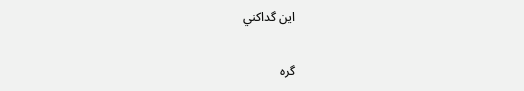اين گداكني

گره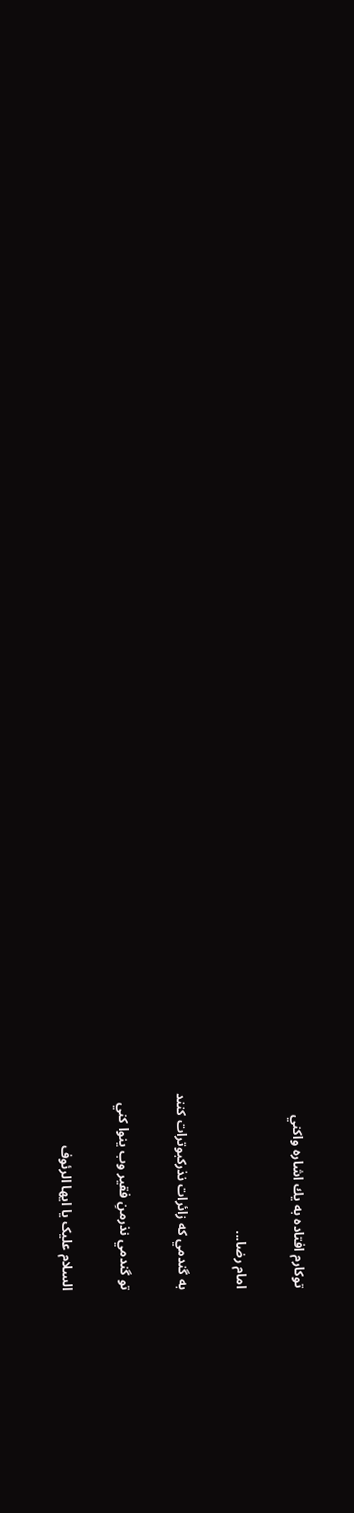توكارم افتاده به يك اشاره واكني

امام رضا...

به گندمي كه زائرات نذركبوترات كنند

تو گندمي نذرمنِ فقير وب ينوا كني

السلام علیک یا ایها الرئوف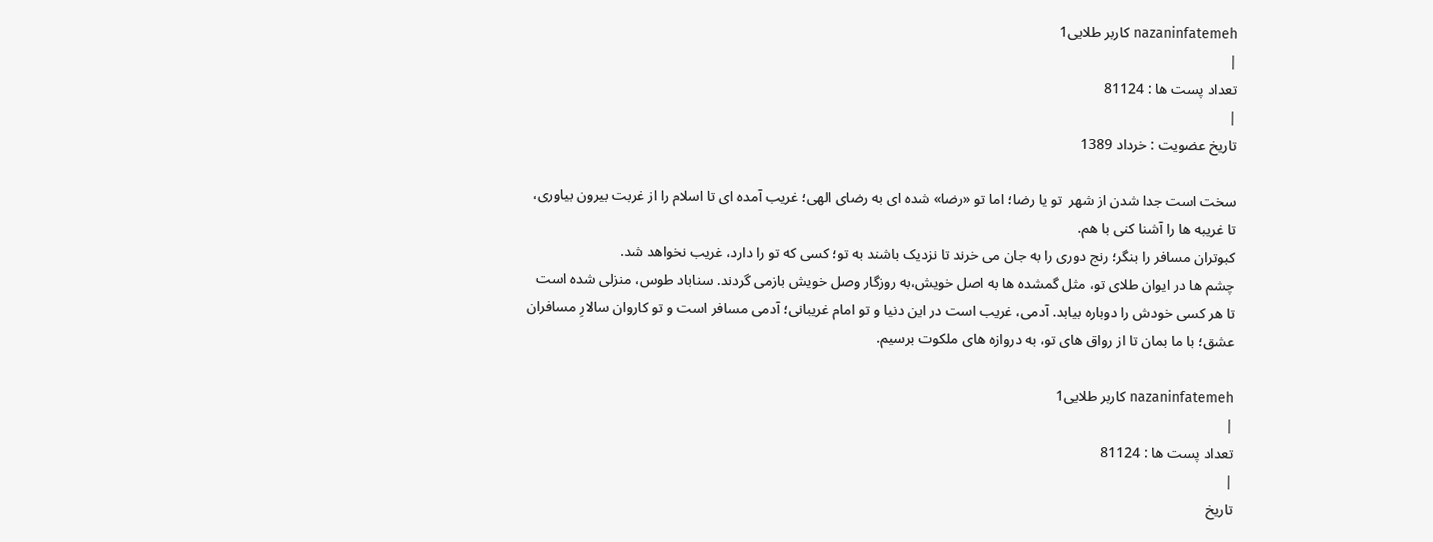nazaninfatemeh کاربر طلایی1
|
تعداد پست ها : 81124
|
تاریخ عضویت : خرداد 1389

سخت است جدا شدن از شهر  تو یا رضا؛ اما تو «رضا» شده ای به رضای الهی؛ غریب آمده ای تا اسلام را از غربت بیرون بیاوری، تا غریبه ها را آشنا کنی با هم.
کبوتران مسافر را بنگر؛ رنج دوری را به جان می خرند تا نزدیک باشند به تو؛ کسی که تو را دارد، غریب نخواهد شد.
چشم ها در ایوان طلای تو، مثل گمشده ها به اصل خویش،‌به روزگار وصل خویش بازمی گردند. سناباد طوس، ‌منزلی شده است تا هر کسی خودش را دوباره بیابد. آدمی، غریب است در این دنیا و تو امام غریبانی؛ آدمی مسافر است و تو کاروان سالارِ مسافران عشق؛ با ما بمان تا از رواق های تو، به دروازه های ملکوت برسیم.

nazaninfatemeh کاربر طلایی1
|
تعداد پست ها : 81124
|
تاریخ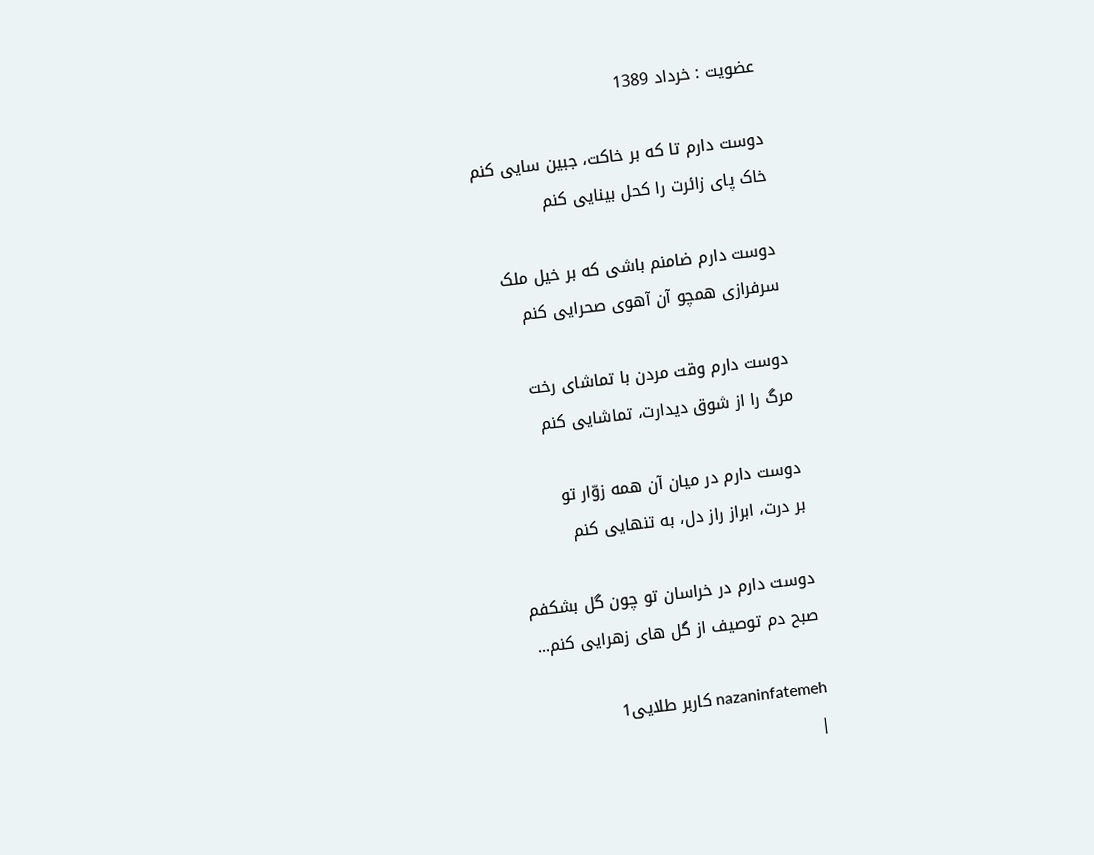عضویت : خرداد 1389

دوست دارم تا که بر خاکت، جبین سایی کنم
خاک پای زائرت را کحل بینایی کنم

دوست دارم ضامنم باشی که بر خیل ملک
سرفرازی همچو آن آهوی صحرایی کنم

دوست دارم وقت مردن با تماشای رخت
مرگ را از شوق دیدارت، تماشایی کنم

دوست دارم در میان آن همه زوّار تو
بر درت، ابراز راز دل، به تنهایی کنم

دوست دارم در خراسان تو چون گل بشکفم
صبح دم توصیف از گل های زهرایی کنم...

nazaninfatemeh کاربر طلایی1
|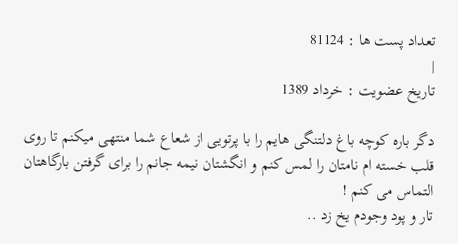تعداد پست ها : 81124
|
تاریخ عضویت : خرداد 1389

دگر باره کوچه باغ دلتنگی هایم را با پرتویی از شعاع شما منتهی میکنم تا روی قلب خسته ام نامتان را لمس کنم و انگشتان نیمه جانم را برای گرفتن بارگاهتان التماس می کنم !
تار و پود وجودم یخ زد ..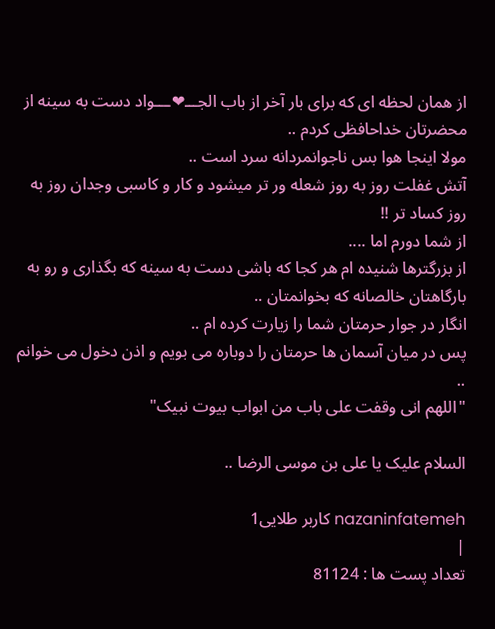از همان لحظه ای که برای بار آخر از باب الجـــ❤ـــواد دست به سینه از محضرتان خداحافظی کردم ..
مولا اینجا هوا بس ناجوانمردانه سرد است ..
آتش غفلت روز به روز شعله ور تر میشود و کار و کاسبی وجدان روز به روز کساد تر !!
از شما دورم اما ....
از بزرگترها شنیده ام هر کجا که باشی دست به سینه که بگذاری و رو به بارگاهتان خالصانه که بخوانمتان ..
انگار در جوار حرمتان شما را زیارت کرده ام ..
پس در میان آسمان ها حرمتان را دوباره می بویم و اذن دخول می خوانم ..
"اللهم انی وقفت علی باب من ابواب بیوت نبیک"

السلام علیک یا علی بن موسی الرضا ..

nazaninfatemeh کاربر طلایی1
|
تعداد پست ها : 81124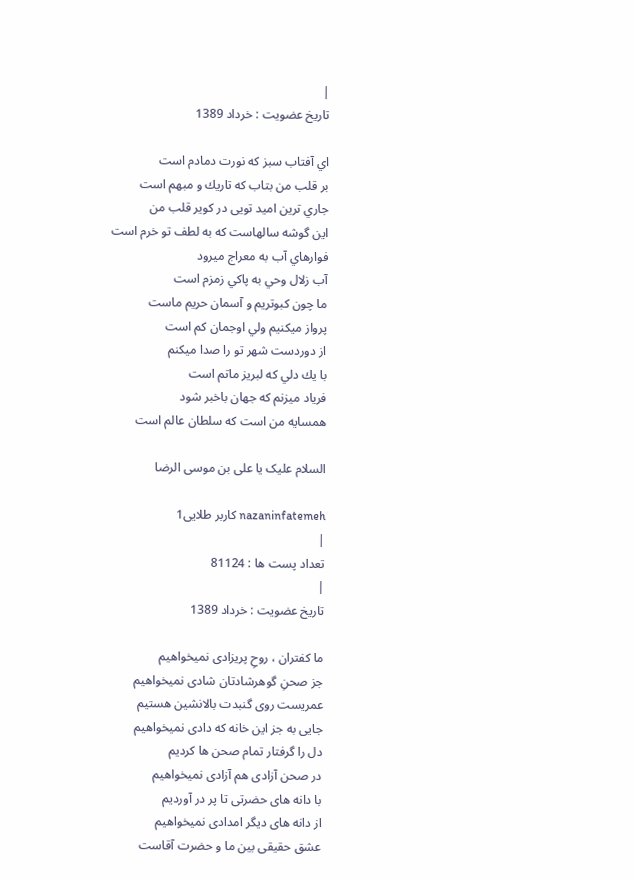|
تاریخ عضویت : خرداد 1389

اي آفتاب سبز كه نورت دمادم است
بر قلب من بتاب كه تاريك و مبهم است
جاري ترين اميد تویی در كوير قلب من
اين گوشه سالهاست كه به لطف تو خرم است
فوارهاي آب به معراج ميرود
آب زلال وحي به پاكي زمزم است
ما چون كبوتريم و آسمان حريم ماست
پرواز ميكنيم ولي اوجمان كم است
از دوردست شهر تو را صدا ميكنم
با يك دلي كه لبريز ماتم است
فرياد ميزنم كه جهان باخبر شود
همسايه من است كه سلطان عالم است

السلام علیک یا علی بن موسی الرضا

nazaninfatemeh کاربر طلایی1
|
تعداد پست ها : 81124
|
تاریخ عضویت : خرداد 1389

ما کفتران ، روحِ پریزادی نمیخواهیم
جز صحنِ گوهرشادتان شادی نمیخواهیم
عمریست روی گنبدت بالانشین هستیم
جایی به جز این خانه که دادی نمیخواهیم
دل را گرفتار تمام صحن ها کردیم
در صحن آزادی هم آزادی نمیخواهیم
با دانه های حضرتی تا پر در آوردیم
از دانه های دیگر امدادی نمیخواهیم
عشق حقیقی بین ما و حضرت آقاست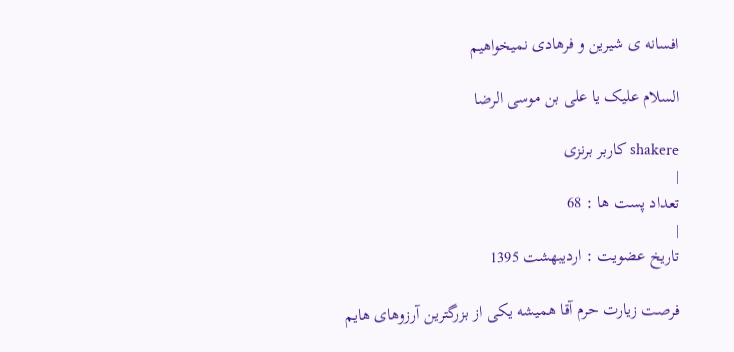افسانه ی شیرین و فرهادی نمیخواهیم

السلام علیک یا علی بن موسی الرضا

shakere کاربر برنزی
|
تعداد پست ها : 68
|
تاریخ عضویت : اردیبهشت 1395

فرصت زیارت حرم آقا همیشه یکی از بزرگترین آرزوهای هایم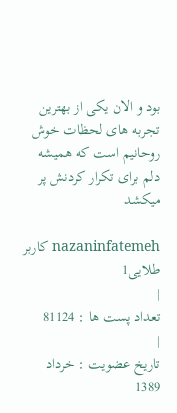بود و الان یکی از بهترین تجربه های لحظات خوش روحانیم است که همیشه دلم برای تکرار کردنش پر میکشد

nazaninfatemeh کاربر طلایی1
|
تعداد پست ها : 81124
|
تاریخ عضویت : خرداد 1389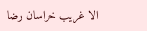الا غریب خراسان رضا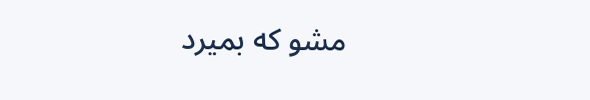مشو که بمیرد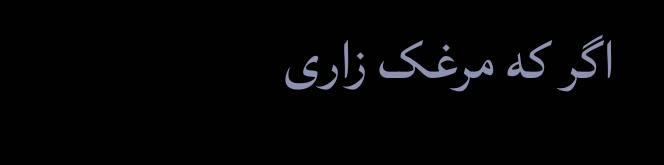اگر که مرغک زاری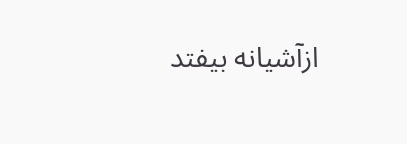ازآشیانه بیفتد